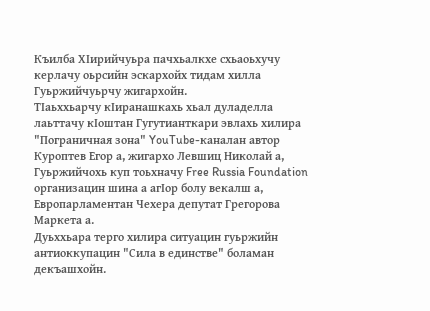Къилба ХIирийчуьра пачхьалкхе схьаоьхучу керлачу оьрсийн эскархойх тидам хилла Гуьржийчуьрчу жигархойн.
ТIаьххьарчу кIиранашкахь хьал дуладелла лаьттачу кIоштан Гугутианткари эвлахь хилира "Пограничная зона" YouTube-каналан автор Куроптев Егор а, жигархо Левшиц Николай а, Гуьржийчохь куп тоьхначу Free Russia Foundation организацин шина а агIор болу векалш а, Европарламентан Чехера депутат Грегорова Маркета а.
Дуьххьара терго хилира ситуацин гуьржийн антиоккупацин "Сила в единстве" боламан декъашхойн.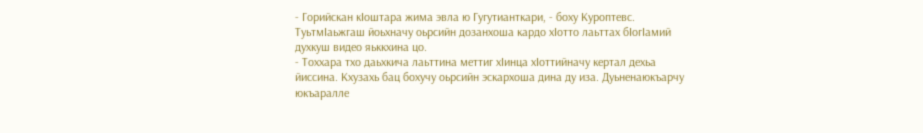- Горийскан кIоштара жима эвла ю Гугутианткари, - боху Куроптевс.
ТуьтмIаьжгаш йоьхначу оьрсийн дозанхоша кардо хIотто лаьттах бIогIамий духкуш видео яьккхина цо.
- Тоххара тхо даьхкича лаьттина меттиг хIинца хIоттийначу кертал дехьа йиссина. Кхузахь бац бохучу оьрсийн эскархоша дина ду иза. Дуьненаюкъарчу юкъаралле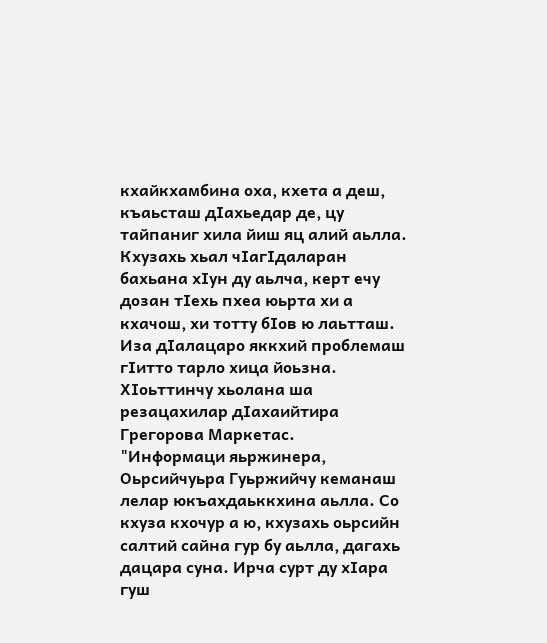кхайкхамбина оха, кхета а деш, къаьсташ дIахьедар де, цу тайпаниг хила йиш яц алий аьлла. Кхузахь хьал чIагIдаларан бахьана хIун ду аьлча, керт ечу дозан тIехь пхеа юьрта хи а кхачош, хи тотту бIов ю лаьтташ. Иза дIалацаро яккхий проблемаш гIитто тарло хица йоьзна.
ХIоьттинчу хьолана ша резацахилар дIахаийтира Грегорова Маркетас.
"Информаци яьржинера, Оьрсийчуьра Гуьржийчу кеманаш лелар юкъахдаьккхина аьлла. Со кхуза кхочур а ю, кхузахь оьрсийн салтий сайна гур бу аьлла, дагахь дацара суна. Ирча сурт ду хIара гуш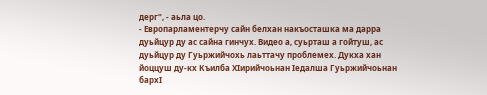дерг", - аьла цо.
- Европарламентерчу сайн белхан накъосташка ма дарра дуьйцур ду ас сайна гинчух. Видео а, суьрташ а гойтуш, ас дуьйцур ду Гуьржийчохь лаьттачу проблемех. Дукха хан йоццуш ду-кх Къилба ХIирийчоьнан Iедалша Гуьржийчоьнан бархI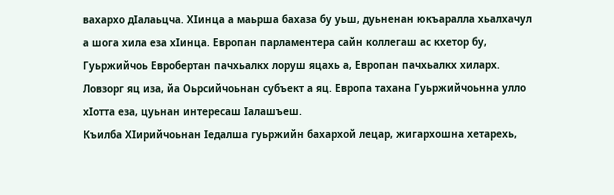вахархо дIалаьцча. ХIинца а маьрша бахаза бу уьш, дуьненан юкъаралла хьалхачул а шога хила еза хIинца. Европан парламентера сайн коллегаш ас кхетор бу, Гуьржийчоь Евробертан пачхьалкх лоруш яцахь а, Европан пачхьалкх хиларх. Ловзорг яц иза, йа Оьрсийчоьнан субъект а яц. Европа тахана Гуьржийчоьнна улло хIотта еза, цуьнан интересаш Iалашъеш.
Къилба ХIирийчоьнан Iедалша гуьржийн бахархой лецар, жигархошна хетарехь,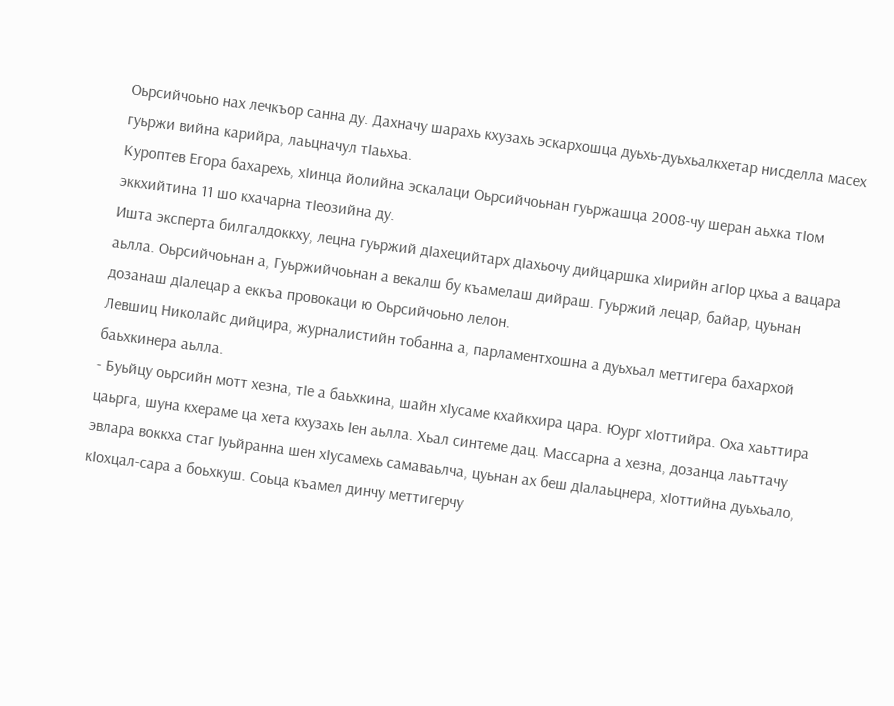Оьрсийчоьно нах лечкъор санна ду. Дахначу шарахь кхузахь эскархошца дуьхь-дуьхьалкхетар нисделла масех гуьржи вийна карийра, лаьцначул тIаьхьа.
Куроптев Егора бахарехь, хIинца йолийна эскалаци Оьрсийчоьнан гуьржашца 2008-чу шеран аьхка тIом эккхийтина 11 шо кхачарна тIеозийна ду.
Ишта эксперта билгалдоккху, лецна гуьржий дIахецийтарх дIахьочу дийцаршка хIирийн агIор цхьа а вацара аьлла. Оьрсийчоьнан а, Гуьржийчоьнан а векалш бу къамелаш дийраш. Гуьржий лецар, байар, цуьнан дозанаш дIалецар а еккъа провокаци ю Оьрсийчоьно лелон.
Левшиц Николайс дийцира, журналистийн тобанна а, парламентхошна а дуьхьал меттигера бахархой баьхкинера аьлла.
- Буьйцу оьрсийн мотт хезна, тIе а баьхкина, шайн хIусаме кхайкхира цара. Юург хIоттийра. Оха хаьттира цаьрга, шуна кхераме ца хета кхузахь Iен аьлла. Хьал синтеме дац. Массарна а хезна, дозанца лаьттачу эвлара воккха стаг Iуьйранна шен хIусамехь самаваьлча, цуьнан ах беш дIалаьцнера, хIоттийна дуьхьало, кIохцал-сара а боьхкуш. Соьца къамел динчу меттигерчу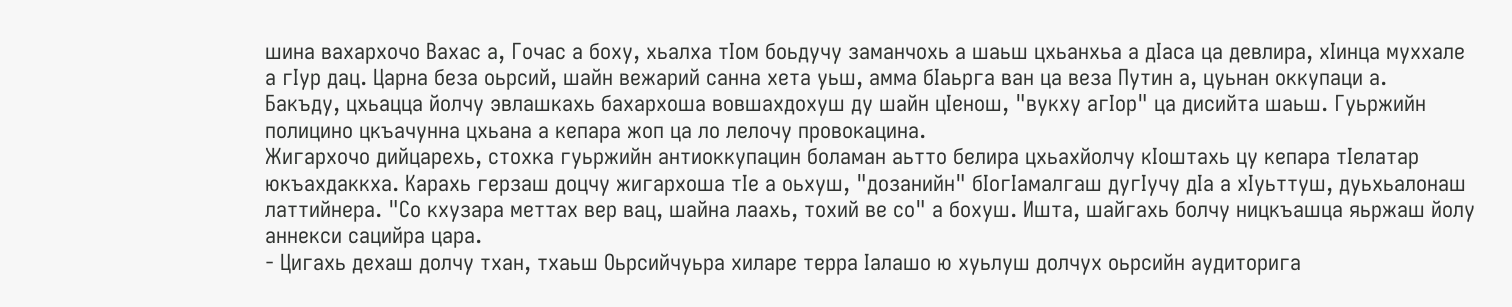шина вахархочо Вахас а, Гочас а боху, хьалха тIом боьдучу заманчохь а шаьш цхьанхьа а дIаса ца девлира, хIинца муххале а гIур дац. Царна беза оьрсий, шайн вежарий санна хета уьш, амма бIаьрга ван ца веза Путин а, цуьнан оккупаци а.
Бакъду, цхьацца йолчу эвлашкахь бахархоша вовшахдохуш ду шайн цIенош, "вукху агIор" ца дисийта шаьш. Гуьржийн полицино цкъачунна цхьана а кепара жоп ца ло лелочу провокацина.
Жигархочо дийцарехь, стохка гуьржийн антиоккупацин боламан аьтто белира цхьахйолчу кIоштахь цу кепара тIелатар юкъахдаккха. Карахь герзаш доцчу жигархоша тIе а оьхуш, "дозанийн" бIогIамалгаш дугIучу дIа а хIуьттуш, дуьхьалонаш латтийнера. "Со кхузара меттах вер вац, шайна лаахь, тохий ве со" а бохуш. Ишта, шайгахь болчу ницкъашца яьржаш йолу аннекси сацийра цара.
- Цигахь дехаш долчу тхан, тхаьш Оьрсийчуьра хиларе терра Iалашо ю хуьлуш долчух оьрсийн аудиторига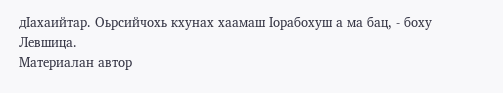дIахаийтар. Оьрсийчохь кхунах хаамаш Iорабохуш а ма бац, - боху Левшица.
Материалан автор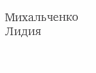Михальченко Лидия